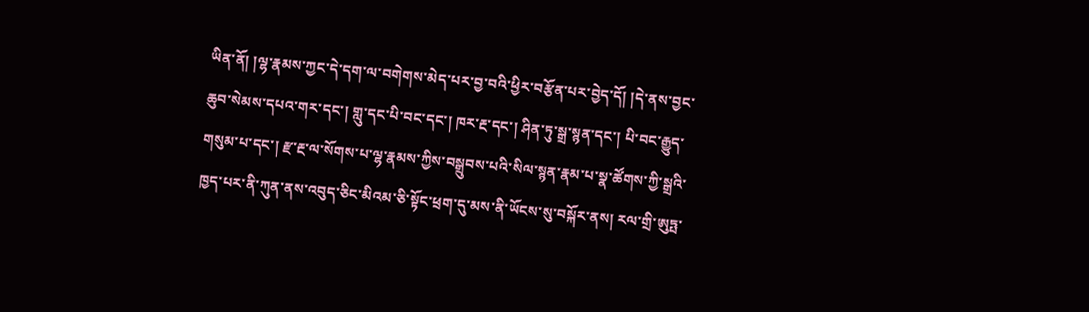ཡིན་ནོ། །ལྷ་རྣམས་ཀྱང་དེ་དག་ལ་བགེགས་མེད་པར་བྱ་བའི་ཕྱིར་བརྩོན་པར་བྱེད་དོ། །དེ་ནས་བྱང་ཆུབ་སེམས་དཔའ་གར་དང་། གླུ་དང་པི་བང་དང་། ཁར་རྔ་དང་། ཤིན་ཏུ་སྒྲ་སྙན་དང་། པི་བང་རྒྱུད་གསུམ་པ་དང་། རྫ་རྔ་ལ་སོགས་པ་ལྷ་རྣམས་ཀྱིས་བསྒྲུབས་པའི་སིལ་སྙན་རྣམ་པ་སྣ་ཚོགས་ཀྱི་སྒྲའི་ཁྱད་པར་ནི་ཀུན་ནས་འབུད་ཅིང་མིའམ་ཅི་སྟོང་ཕྲག་དུ་མས་ནི་ཡོངས་སུ་བསྐོར་ནས། རལ་གྲི་ཨུཏྤ་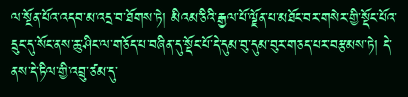ལ་སྔོན་པོའ་འདབ་མ་འདྲ་བ་ཐོགས་ཏེ། མིའམ་ཅིའི་རྒྱལ་པོ་ལྗོན་པ་མཐོང་བར་གསེར་གྱི་སྡོང་པོའ་དྲུང་དུ་སོང་ནས་ཆུ་ཤིང་ལ་གཅོད་པ་བཞིན་དུ་སྡོང་པོ་དེ་དུམ་བུ་དུམ་བུར་གཅད་པར་བརྩམས་ཏེ། དེ་ནས་དེ་ཏིལ་གྱི་འབྲུ་ཙམ་དུ་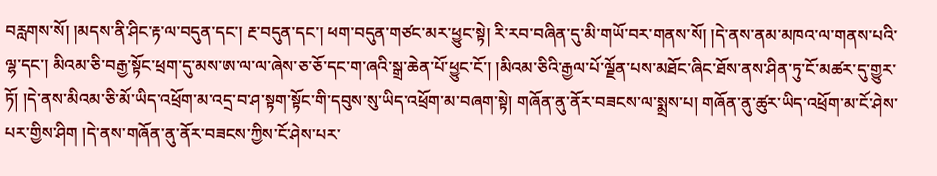བརླགས་སོ། །མདས་ནི་ཤིང་རྟ་ལ་བདུན་དང་། རྔ་བདུན་དང་། ཕག་བདུན་གཙང་མར་ཕྱུང་སྟེ། རི་རབ་བཞིན་དུ་མི་གཡོ་བར་གནས་སོ། །དེ་ནས་ནམ་མཁའ་ལ་གནས་པའི་ལྷ་དང་། མིའམ་ཅི་བརྒྱ་སྟོང་ཕྲག་དུ་མས་ཨ་ལ་ལ་ཞེས་ཅ་ཅོ་དང་ག་ཞའི་སྒྲ་ཆེན་པོ་ཕྱུང་ངོ་། །མིའམ་ཅིའི་རྒྱལ་པོ་ལྗོན་པས་མཐོང་ཞིང་ཐོས་ནས་ཤིན་ཏུ་ངོ་མཚར་དུ་གྱུར་ཏོ། །དེ་ནས་མིའམ་ཅི་མོ་ཡིད་འཕྲོག་མ་འདྲ་བ་ཤ་སྟག་སྟོང་གི་དབུས་སུ་ཡིད་འཕྲོག་མ་བཞག་སྟེ། གཞོན་ནུ་ནོར་བཟངས་ལ་སྨྲས་པ། གཞོན་ནུ་ཚུར་ཡིད་འཕྲོག་མ་ངོ་ཤེས་པར་གྱིས་ཤིག །དེ་ནས་གཞོན་ནུ་ནོར་བཟངས་ཀྱིས་ངོ་ཤེས་པར་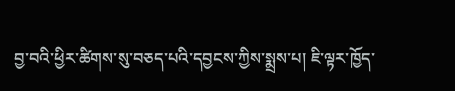བྱ་བའི་ཕྱིར་ཚིགས་སུ་བཅད་པའི་དབྱངས་ཀྱིས་སྨྲས་པ། ཇི་ལྟར་ཁྱོད་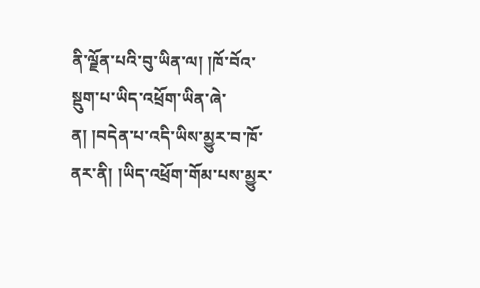ནི་ལྗོན་པའི་བུ་ཡིན་ལ། །ཁོ་བོའ་སྡུག་པ་ཡིད་འཕྲོག་ཡིན་ཞེ་ན། །བདེན་པ་འདི་ཡིས་མྱུར་བ་ཁོ་ནར་ནི། །ཡིད་འཕྲོག་གོམ་པས་མྱུར་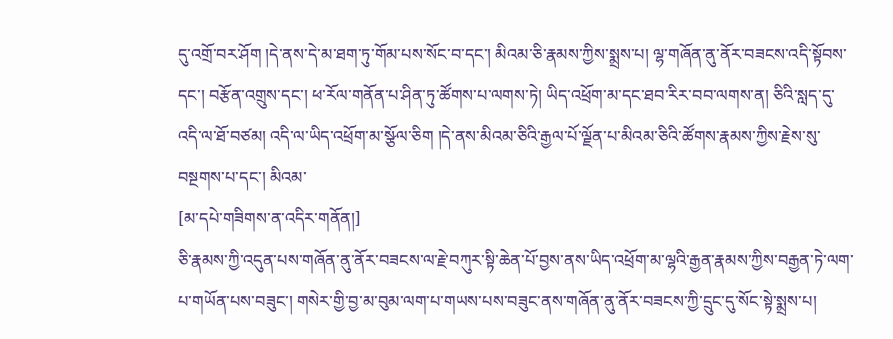དུ་འགྲོ་བར་ཤོག །དེ་ནས་དེ་མ་ཐག་ཏུ་གོམ་པས་སོང་བ་དང་། མིའམ་ཅི་རྣམས་ཀྱིས་སྨྲས་པ། ལྷ་གཞོན་ནུ་ནོར་བཟངས་འདི་སྟོབས་དང་། བརྩོན་འགྲུས་དང་། ཕ་རོལ་གནོན་པ་ཤིན་ཏུ་ཚོགས་པ་ལགས་ཏེ། ཡིད་འཕྲོག་མ་དང་ཐབ་རིར་བབ་ལགས་ན། ཅིའི་སླད་དུ་འདི་ལ་ཐོ་བཙམ། འདི་ལ་ཡིད་འཕྲོག་མ་སྩོལ་ཅིག །དེ་ནས་མིའམ་ཅིའི་རྒྱལ་པོ་ལྗོན་པ་མིའམ་ཅིའི་ཚོགས་རྣམས་ཀྱིས་རྗེས་སུ་བསྔགས་པ་དང་། མིའམ་
[མ་དཔེ་གཟིགས་ན་འདིར་གནོན།]
ཅི་རྣམས་ཀྱི་འདུན་པས་གཞོན་ནུ་ནོར་བཟངས་ལ་རྗེ་བཀུར་སྟི་ཆེན་པོ་བྱས་ནས་ཡིད་འཕྲོག་མ་ལྷའི་རྒྱན་རྣམས་ཀྱིས་བརྒྱན་ཏེ་ལག་པ་གཡོན་པས་བཟུང་། གསེར་གྱི་བྱ་མ་བུམ་ལག་པ་གཡས་པས་བཟུང་ནས་གཞོན་ནུ་ནོར་བཟངས་ཀྱི་དྲུང་དུ་སོང་སྟེ་སྨྲས་པ།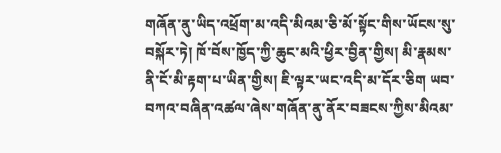གཞོན་ནུ་ཡིད་འཕྲོག་མ་འདི་མིའམ་ཅི་མོ་སྟོང་གིས་ཡོངས་སུ་བསྐོར་ཏེ། ཁོ་བོས་ཁྱོད་ཀྱི་ཆུང་མའི་ཕྱིར་བྱིན་གྱིས། མི་རྣམས་ནི་ངོ་མི་རྟག་པ་ཡིན་གྱིས། ཇི་ལྟར་ཡང་འདི་མ་དོར་ཅིག ཡབ་བཀའ་བཞིན་འཚལ་ཞེས་གཞོན་ནུ་ནོར་བཟངས་ཀྱིས་མིའམ་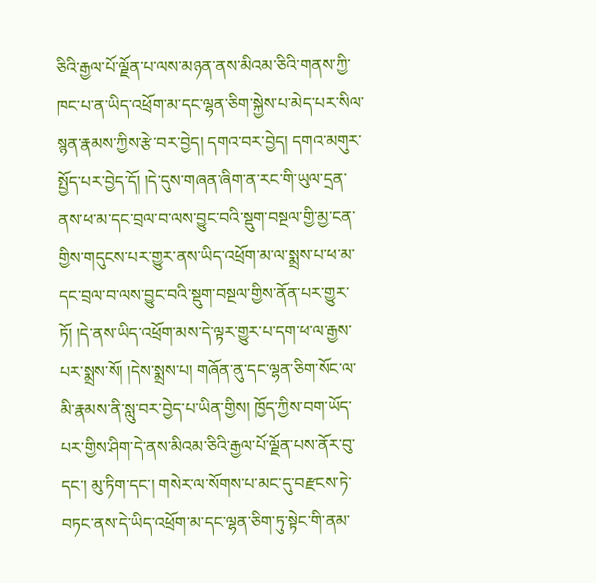ཅིའི་རྒྱལ་པོ་ལྗོན་པ་ལས་མཉན་ནས་མིའམ་ཅིའི་གནས་ཀྱི་ཁང་པ་ན་ཡིད་འཕྲོག་མ་དང་ལྷན་ཅིག་སྐྱེས་པ་མེད་པར་སིལ་སྙན་རྣམས་ཀྱིས་རྩེ་བར་བྱེད། དགའ་བར་བྱེད། དགའ་མགུར་སྤྱོད་པར་བྱེད་དོ། །དེ་དུས་གཞན་ཞིག་ན་རང་གི་ཡུལ་དྲན་ནས་ཕ་མ་དང་བྲལ་བ་ལས་བྱུང་བའི་སྡུག་བསྔལ་གྱི་མྱ་ངན་གྱིས་གདུངས་པར་གྱུར་ནས་ཡིད་འཕྲོག་མ་ལ་སྨྲས་པ་ཕ་མ་དང་བྲལ་བ་ལས་བྱུང་བའི་སྡུག་བསྔལ་གྱིས་ནོན་པར་གྱུར་ཏོ། །དེ་ནས་ཡིད་འཕྲོག་མས་དེ་ལྟར་གྱུར་པ་དག་ཕ་ལ་རྒྱས་པར་སྨྲས་སོ། །དེས་སྨྲས་པ། གཞོན་ནུ་དང་ལྷན་ཅིག་སོང་ལ་མི་རྣམས་ནི་སླུ་བར་བྱེད་པ་ཡིན་གྱིས། ཁྱོད་ཀྱིས་བག་ཡོད་པར་གྱིས་ཤིག་དེ་ནས་མིའམ་ཅིའི་རྒྱལ་པོ་ལྗོན་པས་ནོར་བུ་དང་། མུ་ཏིག་དང་། གསེར་ལ་སོགས་པ་མང་དུ་བརྫངས་ཏེ་བཏང་ནས་དེ་ཡིད་འཕྲོག་མ་དང་ལྷན་ཅིག་ཏུ་སྟེང་གི་ནམ་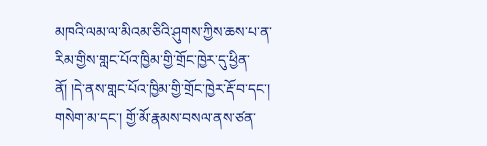མཁའི་ལམ་ལ་མིའམ་ཅིའི་ཤུགས་ཀྱིས་ཆས་པ་ན་རིམ་གྱིས་གླང་པོའ་ཁྱིམ་གྱི་གྲོང་ཁྱེར་དུ་ཕྱིན་ནོ། །དེ་ནས་གླང་པོའ་ཁྱིམ་གྱི་གྲོང་ཁྱེར་རྡོ་བ་དང་། གསེག་མ་དང་། གྱོ་མོ་རྣམས་བསལ་ནས་ཙན་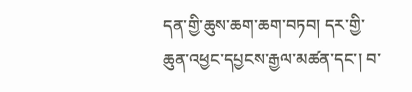དན་གྱི་ཆུས་ཆག་ཆག་བཏབ། དར་གྱི་ཆུན་འཕྱང་དཔྱངས་རྒྱལ་མཚན་དང་། བ་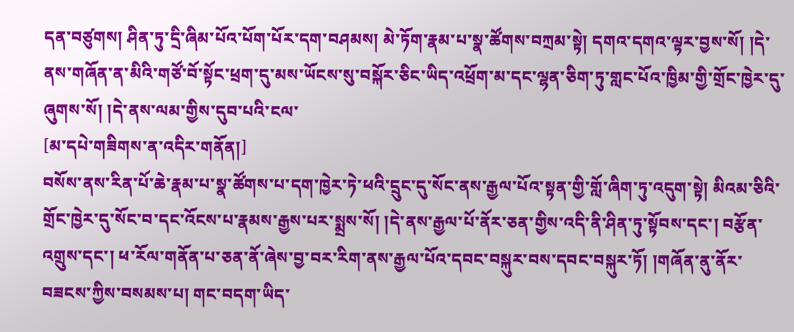དན་བཙུགས། ཤིན་ཏུ་དྲི་ཞིམ་པོའ་པོག་པོར་དག་བཤམས། མེ་ཏོག་རྣམ་པ་སྣ་ཚོགས་བཀྲམ་སྟེ། དགའ་དགའ་ལྟར་བྱས་སོ། །དེ་ནས་གཞོན་ན་མིའི་གཙོ་བོ་སྟོང་ཕྲག་དུ་མས་ཡོངས་སུ་བསྐོར་ཅིང་ཡིད་འཕྲོག་མ་དང་ལྷན་ཅིག་ཏུ་གླང་པོའ་ཁྱིམ་གྱི་གྲོང་ཁྱེར་དུ་ཞུགས་སོ། །དེ་ནས་ལམ་གྱིས་དུབ་པའི་ངལ་
[མ་དཔེ་གཟིགས་ན་འདིར་གནོན།]
བསོས་ནས་རིན་པོ་ཆེ་རྣམ་པ་སྣ་ཚོགས་པ་དག་ཁྱེར་ཏེ་ཕའི་དྲུང་དུ་སོང་ནས་རྒྱལ་པོའ་སྟན་གྱི་གློ་ཞིག་ཏུ་འདུག་སྟེ། མིའམ་ཅིའི་གྲོང་ཁྱེར་དུ་སོང་བ་དང་འོངས་པ་རྣམས་རྒྱས་པར་སྨྲས་སོ། །དེ་ནས་རྒྱལ་པོ་ནོར་ཅན་གྱིས་འདི་ནི་ཤིན་ཏུ་སྟོབས་དང་། བརྩོན་འགྲུས་དང་། ཕ་རོལ་གནོན་པ་ཅན་ནོ་ཞེས་བྱ་བར་རིག་ནས་རྒྱལ་པོའ་དབང་བསྐུར་བས་དབང་བསྐུར་ཏོ། །གཞོན་ནུ་ནོར་བཟངས་ཀྱིས་བསམས་པ། གང་བདག་ཡིད་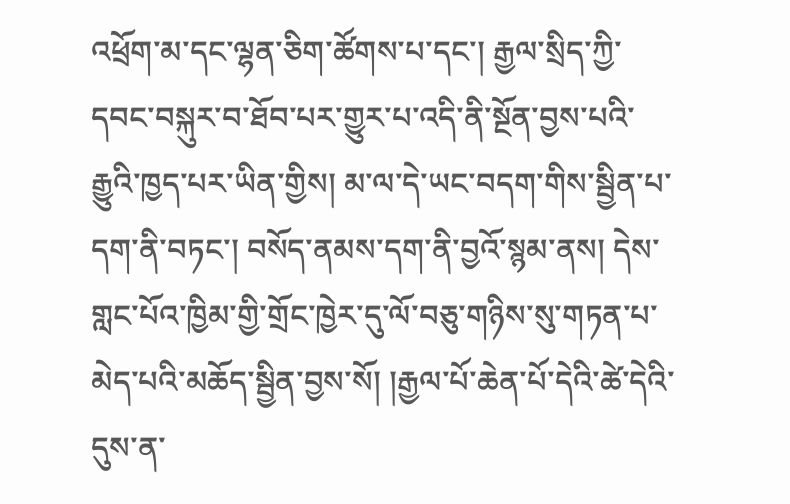འཕྲོག་མ་དང་ལྷན་ཅིག་ཚོགས་པ་དང་། རྒྱལ་སྲིད་ཀྱི་དབང་བསྐུར་བ་ཐོབ་པར་གྱུར་པ་འདི་ནི་སྔོན་བྱས་པའི་རྒྱུའི་ཁྱད་པར་ཡིན་གྱིས། མ་ལ་དེ་ཡང་བདག་གིས་སྦྱིན་པ་དག་ནི་བཏང་། བསོད་ནམས་དག་ནི་བྱའོ་སྙམ་ནས། དེས་གླང་པོའ་ཁྱིམ་གྱི་གྲོང་ཁྱེར་དུ་ལོ་བཅུ་གཉིས་སུ་གཏན་པ་མེད་པའི་མཆོད་སྦྱིན་བྱས་སོ། །རྒྱལ་པོ་ཆེན་པོ་དེའི་ཚེ་དེའི་དུས་ན་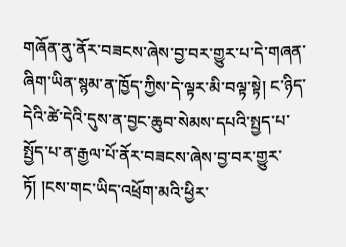གཞོན་ནུ་ནོར་བཟངས་ཞེས་བྱ་བར་གྱུར་པ་དེ་གཞན་ཞིག་ཡིན་སྙམ་ན་ཁྱོད་ཀྱིས་དེ་ལྟར་མི་བལྟ་སྟེ། ང་ཉིད་དེའི་ཚེ་དེའི་དུས་ན་བྱང་ཆུབ་སེམས་དཔའི་སྤྱད་པ་སྤྱོད་པ་ན་རྒྱལ་པོ་ནོར་བཟངས་ཞེས་བྱ་བར་གྱུར་ཏོ། །ངས་གང་ཡིད་འཕྲོག་མའི་ཕྱིར་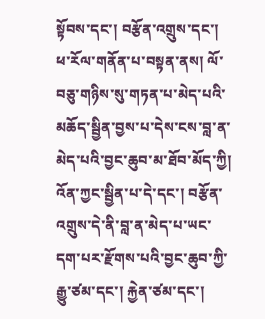སྟོབས་དང་། བརྩོན་འགྲུས་དང་། ཕ་རོལ་གནོན་པ་བསྟན་ནས། ལོ་བཅུ་གཉིས་སུ་གཏན་པ་མེད་པའི་མཆོད་སྦྱིན་བྱས་པ་དེས་ངས་བླ་ན་མེད་པའི་བྱང་ཆུབ་མ་ཐོབ་མོད་ཀྱི། འོན་ཀྱང་སྦྱིན་པ་དེ་དང་། བརྩོན་འགྲུས་དེ་ནི་བླ་ན་མེད་པ་ཡང་དག་པར་རྫོགས་པའི་བྱང་ཆུབ་ཀྱི་རྒྱུ་ཙམ་དང་། རྐྱེན་ཙམ་དང་།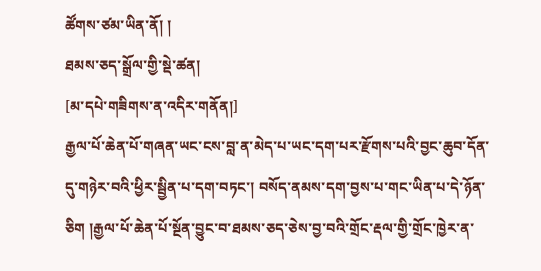ཚོགས་ཙམ་ཡིན་ནོ། །
ཐམས་ཅད་སྒྲོལ་གྱི་སྡེ་ཚན།
[མ་དཔེ་གཟིགས་ན་འདིར་གནོན།]
རྒྱལ་པོ་ཆེན་པོ་གཞན་ཡང་ངས་བླ་ན་མེད་པ་ཡང་དག་པར་རྫོགས་པའི་བྱང་ཆུབ་དོན་དུ་གཉེར་བའི་ཕྱིར་སྦྱིན་པ་དག་བཏང་། བསོད་ནམས་དག་བྱས་པ་གང་ཡིན་པ་དེ་ཉོན་ཅིག །རྒྱལ་པོ་ཆེན་པོ་སྔོན་བྱུང་བ་ཐམས་ཅད་ཅེས་བྱ་བའི་གྲོང་རྡལ་གྱི་གྲོང་ཁྱེར་ན་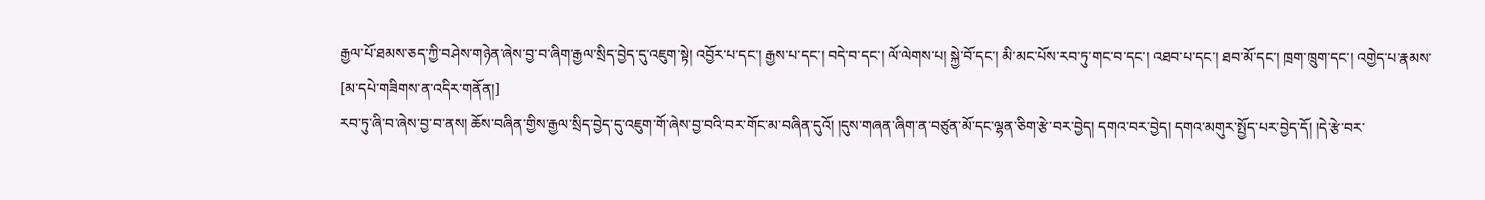རྒྱལ་པོ་ཐམས་ཅད་ཀྱི་བཤེས་གཉེན་ཞེས་བྱ་བ་ཞིག་རྒྱལ་སྲིད་བྱེད་དུ་འཇུག་སྟེ། འབྱོར་པ་དང་། རྒྱས་པ་དང་། བདེ་བ་དང་། ལོ་ལེགས་པ། སྐྱེ་བོ་དང་། མི་མང་པོས་རབ་ཏུ་གང་བ་དང་། འཐབ་པ་དང་། ཐབ་མོ་དང་། ཁྲག་ཁྲུག་དང་། འགྱེད་པ་རྣམས་
[མ་དཔེ་གཟིགས་ན་འདིར་གནོན།]
རབ་ཏུ་ཞི་བ་ཞེས་བྱ་བ་ནས། ཆོས་བཞིན་གྱིས་རྒྱལ་སྲིད་བྱེད་དུ་འཇུག་གོ་ཞེས་བྱ་བའི་བར་གོང་མ་བཞིན་དུའོ། །དུས་གཞན་ཞིག་ན་བཙུན་མོ་དང་ལྷན་ཅིག་རྩེ་བར་བྱེད། དགའ་བར་བྱེད། དགའ་མགུར་སྤྱོད་པར་བྱེད་དོ། །དེ་རྩེ་བར་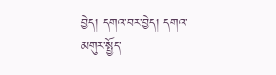བྱེད། དགའ་བར་བྱེད། དགའ་མགུར་སྤྱོད་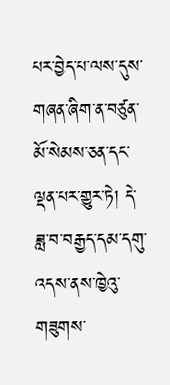པར་བྱེད་པ་ལས་དུས་གཞན་ཞིག་ན་བཙུན་མོ་སེམས་ཅན་དང་ལྡན་པར་གྱུར་ཏེ། དེ་ཟླ་བ་བརྒྱད་དམ་དགུ་འདས་ནས་ཁྱེའུ་གཟུགས་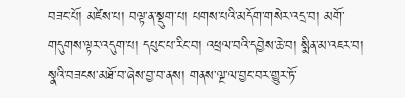བཟང་པོ། མཛེས་པ། བལྟ་ན་སྡུག་པ། པགས་པའི་མདོག་གསེར་འདྲ་བ། མགོ་གདུགས་ལྟར་འདུག་པ། དཔུང་པ་རིང་བ། འཕྲལ་བའི་དབྱེས་ཆེ་བ། སྨིན་མ་འཇར་བ། སྣའི་བཟངས་མཐོ་བ་ཞེས་བྱ་བ་ནས། གནས་ལྔ་ལ་བྱང་བར་གྱུར་ཏོ་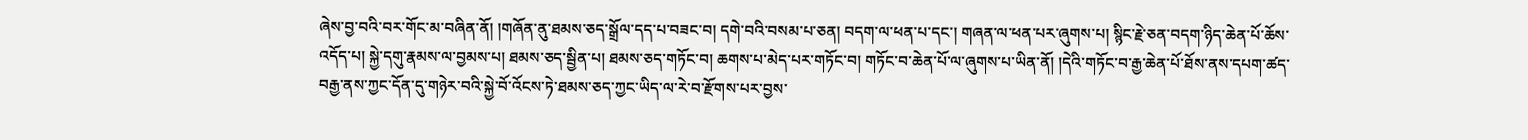ཞེས་བྱ་བའི་བར་གོང་མ་བཞིན་ནོ། །གཞོན་ནུ་ཐམས་ཅད་སྒྲོལ་དད་པ་བཟང་བ། དགེ་བའི་བསམ་པ་ཅན། བདག་ལ་ཕན་པ་དང་། གཞན་ལ་ཕན་པར་ཞུགས་པ། སྙིང་རྗེ་ཅན་བདག་ཉིད་ཆེན་པོ་ཆོས་འདོད་པ། སྐྱེ་དགུ་རྣམས་ལ་བྱམས་པ། ཐམས་ཅད་སྦྱིན་པ། ཐམས་ཅད་གཏོང་བ། ཆགས་པ་མེད་པར་གཏོང་བ། གཏོང་བ་ཆེན་པོ་ལ་ཞུགས་པ་ཡིན་ནོ། །དེའི་གཏོང་བ་རྒྱ་ཆེན་པོ་ཐོས་ནས་དཔག་ཚད་བརྒྱ་ནས་ཀྱང་དོན་དུ་གཉེར་བའི་སྐྱེ་བོ་འོངས་ཏེ་ཐམས་ཅད་ཀྱང་ཡིད་ལ་རེ་བ་རྫོགས་པར་བྱས་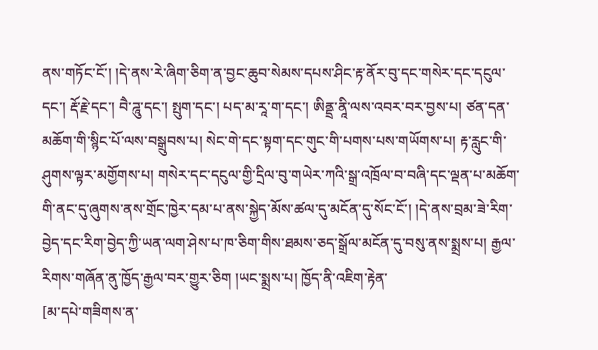ནས་གཏོང་ངོ་། །དེ་ནས་རེ་ཞིག་ཅིག་ན་བྱང་ཆུབ་སེམས་དཔས་ཤིང་རྟ་ནོར་བུ་དང་གསེར་དང་དངུལ་དང་། རྡོ་རྗེ་དང་། བཻ་ཌཱུ་དང་། སྤུག་དང་། པད་མ་རཱ་ག་དང་། ཨིནྡྲ་ནཱི་ལས་འབར་བར་བྱས་པ། ཙན་དན་མཆོག་གི་སྙིང་པོ་ལས་བསྒྲུབས་པ། སེང་གེ་དང་སྟག་དང་གུང་གི་པགས་པས་གཡོགས་པ། རྟ་རླུང་གི་ཤུགས་ལྟར་མགྱོགས་པ། གསེར་དང་དངུལ་གྱི་དྲིལ་བུ་གཡེར་ཀའི་སྒྲ་འཁྲོལ་བ་བཞི་དང་ལྡན་པ་མཆོག་གི་ནང་དུ་ཞུགས་ནས་གྲོང་ཁྱེར་དམ་པ་ནས་སྐྱེད་མོས་ཚལ་དུ་མངོན་དུ་སོང་ངོ་། །དེ་ནས་བྲམ་ཟེ་རིག་བྱེད་དང་རིག་བྱེད་ཀྱི་ཡན་ལག་ཤེས་པ་ཁ་ཅིག་གིས་ཐམས་ཅད་སྒྲོལ་མངོན་དུ་བསུ་ནས་སྨྲས་པ། རྒྱལ་རིགས་གཞོན་ནུ་ཁྱོད་རྒྱལ་བར་གྱུར་ཅིག །ཡང་སྨྲས་པ། ཁྱོད་ནི་འཇིག་རྟེན་
[མ་དཔེ་གཟིགས་ན་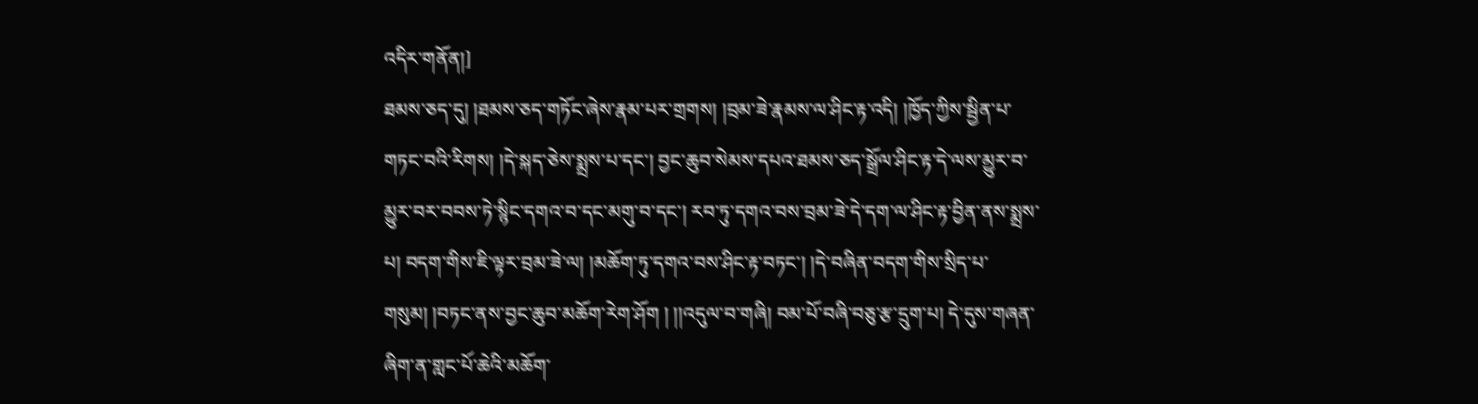འདིར་གནོན།]
ཐམས་ཅད་དུ། །ཐམས་ཅད་གཏོང་ཞེས་རྣམ་པར་གྲགས། །བྲམ་ཟེ་རྣམས་ལ་ཤིང་རྟ་འདི། །ཁྱོད་ཀྱིས་སྦྱིན་པ་གཏང་བའི་རིགས། །དེ་སྐད་ཅེས་སྨྲས་པ་དང་། བྱང་ཆུབ་སེམས་དཔའ་ཐམས་ཅད་སྒྲོལ་ཤིང་རྟ་དེ་ལས་མྱུར་བ་མྱུར་བར་བབས་ཏེ་སྙིང་དགའ་བ་དང་མགུ་བ་དང་། རབ་ཏུ་དགའ་བས་བྲམ་ཟེ་དེ་དག་ལ་ཤིང་རྟ་བྱིན་ནས་སྨྲས་པ། བདག་གིས་ཇི་ལྟར་བྲམ་ཟེ་ལ། །མཆོག་ཏུ་དགའ་བས་ཤིང་རྟ་བཏང་། །དེ་བཞིན་བདག་གིས་སྲིད་པ་གསུམ། །བཏང་ནས་བྱང་ཆུབ་མཆོག་རེག་ཤོག ། །།འདུལ་བ་གཞི། བམ་པོ་བཞི་བཅུ་རྩ་དྲུག་པ། དེ་དུས་གཞན་ཞིག་ན་གླང་པོ་ཆེའི་མཆོག་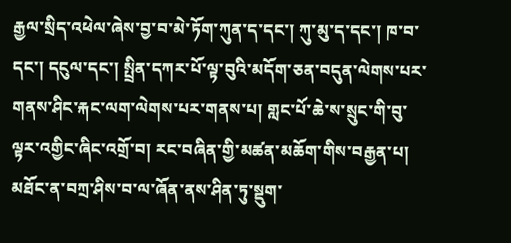རྒྱལ་སྲིད་འཕེལ་ཞེས་བྱ་བ་མེ་ཏོག་ཀུན་ད་དང་། ཀུ་མུ་ད་དང་། ཁ་བ་དང་། དངུལ་དང་། སྤྲིན་དཀར་པོ་ལྟ་བུའི་མདོག་ཅན་བདུན་ལེགས་པར་གནས་ཤིང་རྐང་ལག་ལེགས་པར་གནས་པ། གླང་པོ་ཆེ་ས་སྲུང་གི་བུ་ལྟར་འགྱིང་ཞིང་འགྲོ་བ། རང་བཞིན་གྱི་མཚན་མཆོག་གིས་བརྒྱན་པ། མཐོང་ན་བཀྲ་ཤིས་བ་ལ་ཞོན་ནས་ཤིན་ཏུ་སྡུག་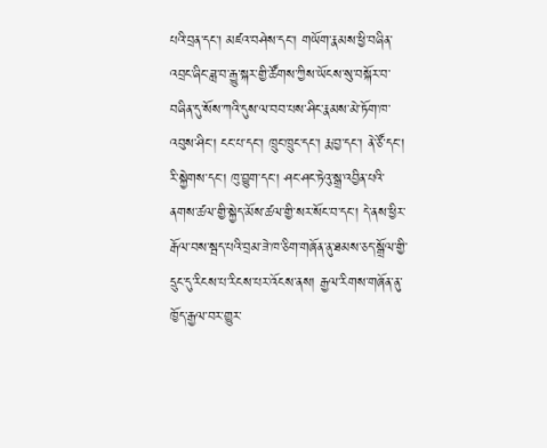པའི་བྲན་དང་། མཛའ་བཤེས་དང་། གཡོག་རྣམས་ཕྱི་བཞིན་འབྲང་ཞིང་ཟླ་བ་རྒྱུ་སྐར་གྱི་ཚོགས་ཀྱིས་ཡོངས་སུ་བསྐོར་བ་བཞིན་དུ་སོས་ཀའི་དུས་ལ་བབ་པས་ཤིང་རྣམས་མེ་ཏོག་ཁ་འབུས་ཤིང་། ངང་པ་དང་། ཁྲུང་ཁྲུང་དང་། རྨ་བྱ་དང་། ནེ་ཙོ་དང་། རི་སྐྱེགས་དང་། ཁུ་བྱུག་དང་། ཤང་ཤང་ཏེའུ་སྒྲ་འབྱིན་པའི་ནགས་ཚལ་གྱི་སྐྱེད་མོས་ཚལ་གྱི་སར་སོང་བ་དང་། དེ་ནས་ཕྱིར་རྒོལ་བས་སྦད་པའི་བྲམ་ཟེ་ཁ་ཅིག་གཞོན་ནུ་ཐམས་ཅད་སྒྲོལ་གྱི་དྲུང་དུ་རིངས་པ་རིངས་པར་འོངས་ནས། རྒྱལ་རིགས་གཞོན་ནུ་ཁྱོད་རྒྱལ་བར་གྱུར་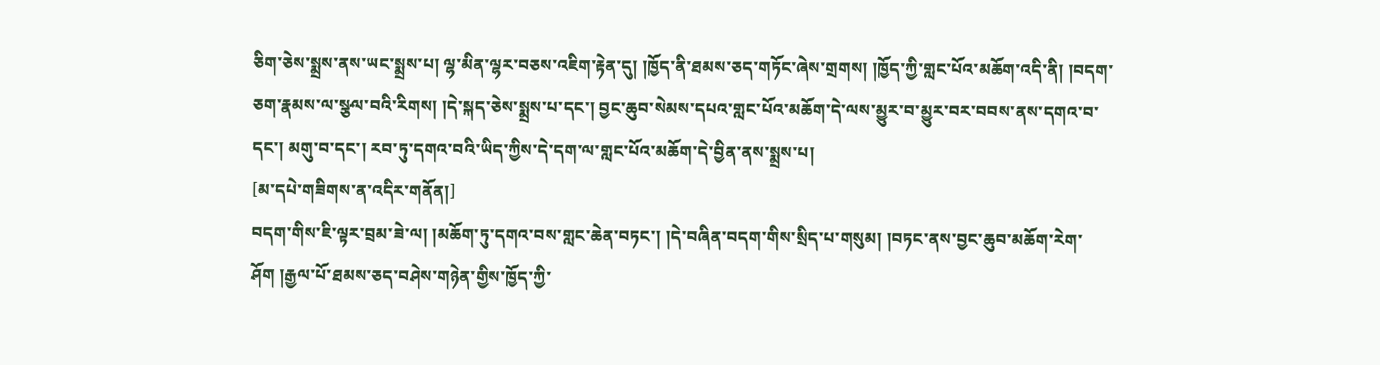ཅིག་ཅེས་སྨྲས་ནས་ཡང་སྨྲས་པ། ལྷ་མིན་ལྷར་བཅས་འཇིག་རྟེན་དུ། །ཁྱོད་ནི་ཐམས་ཅད་གཏོང་ཞེས་གྲགས། །ཁྱོད་ཀྱི་གླང་པོའ་མཆོག་འདི་ནི། །བདག་ཅག་རྣམས་ལ་སྩལ་བའི་རིགས། །དེ་སྐད་ཅེས་སྨྲས་པ་དང་། བྱང་ཆུབ་སེམས་དཔའ་གླང་པོའ་མཆོག་དེ་ལས་མྱུར་བ་མྱུར་བར་བབས་ནས་དགའ་བ་དང་། མགུ་བ་དང་། རབ་ཏུ་དགའ་བའི་ཡིད་ཀྱིས་དེ་དག་ལ་གླང་པོའ་མཆོག་དེ་བྱིན་ནས་སྨྲས་པ།
[མ་དཔེ་གཟིགས་ན་འདིར་གནོན།]
བདག་གིས་ཇི་ལྟར་བྲམ་ཟེ་ལ། །མཆོག་ཏུ་དགའ་བས་གླང་ཆེན་བཏང་། །དེ་བཞིན་བདག་གིས་སྲིད་པ་གསུམ། །བཏང་ནས་བྱང་ཆུབ་མཆོག་རེག་ཤོག །རྒྱལ་པོ་ཐམས་ཅད་བཤེས་གཉེན་གྱིས་ཁྱོད་ཀྱི་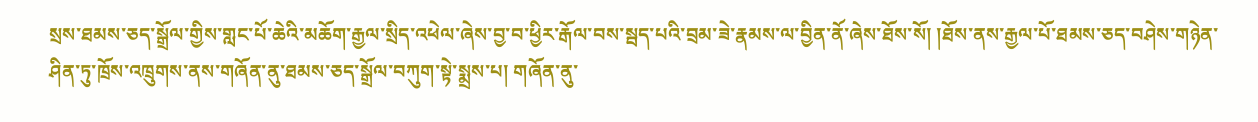སྲས་ཐམས་ཅད་སྒྲོལ་གྱིས་གླང་པོ་ཆེའི་མཆོག་རྒྱལ་སྲིད་འཕེལ་ཞེས་བྱ་བ་ཕྱིར་རྒོལ་བས་སྦད་པའི་བྲམ་ཟེ་རྣམས་ལ་བྱིན་ནོ་ཞེས་ཐོས་སོ། །ཐོས་ནས་རྒྱལ་པོ་ཐམས་ཅད་བཤེས་གཉེན་ཤིན་ཏུ་ཁྲོས་འཁྲུགས་ནས་གཞོན་ནུ་ཐམས་ཅད་སྒྲོལ་བཀུག་སྟེ་སྨྲས་པ། གཞོན་ནུ་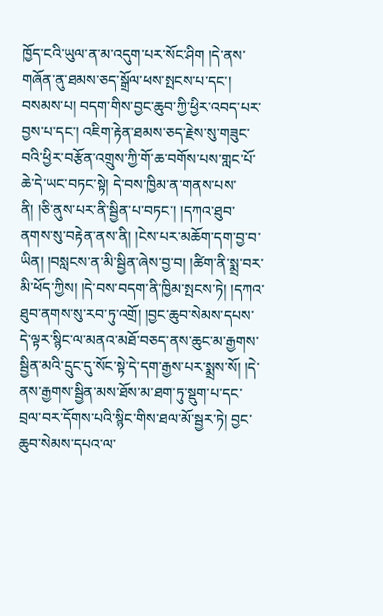ཁྱོད་ངའི་ཡུལ་ན་མ་འདུག་པར་སོང་ཤིག །དེ་ནས་གཞོན་ནུ་ཐམས་ཅད་སྒྲོལ་ཕས་སྤངས་པ་དང་། བསམས་པ། བདག་གིས་བྱང་ཆུབ་ཀྱི་ཕྱིར་འབད་པར་བྱས་པ་དང་། འཇིག་རྟེན་ཐམས་ཅད་རྗེས་སུ་གཟུང་བའི་ཕྱིར་བརྩོན་འགྲུས་ཀྱི་གོ་ཆ་བགོས་པས་གླང་པོ་ཆེ་དེ་ཡང་བཏང་སྟེ། དེ་བས་ཁྱིམ་ན་གནས་པས་ནི། །ཅི་ནུས་པར་ནི་སྦྱིན་པ་བཏང་། །དཀའ་ཐུབ་ནགས་སུ་བརྟེན་ནས་ནི། །ངེས་པར་མཆོག་དག་བྱ་བ་ཡིན། །བསླངས་ན་མི་སྦྱིན་ཞེས་བྱ་བ། །ཚིག་ནི་སྨྲ་བར་མི་ཕོད་ཀྱིས། །དེ་བས་བདག་ནི་ཁྱིམ་སྤངས་ཏེ། །དཀའ་ཐུབ་ནགས་སུ་རབ་ཏུ་འགྲོ། །བྱང་ཆུབ་སེམས་དཔས་དེ་ལྟར་སྙིང་ལ་མནའ་མཐོ་བཅད་ནས་ཆུང་མ་རྒྱགས་སྦྱིན་མའི་དྲུང་དུ་སོང་སྟེ་དེ་དག་རྒྱས་པར་སྨྲས་སོ། །དེ་ནས་རྒྱགས་སྦྱིན་མས་ཐོས་མ་ཐག་ཏུ་སྡུག་པ་དང་བྲལ་བར་དོགས་པའི་སྙིང་གིས་ཐལ་མོ་སྦྱར་ཏེ། བྱང་ཆུབ་སེམས་དཔའ་ལ་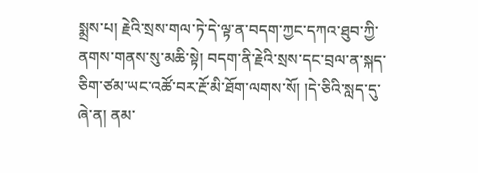སྨྲས་པ། རྗེའི་སྲས་གལ་ཏེ་དེ་ལྟ་ན་བདག་ཀྱང་དཀའ་ཐུབ་ཀྱི་ནགས་གནས་སུ་མཆི་སྟེ། བདག་ནི་རྗེའི་སྲས་དང་བྲལ་ན་སྐད་ཅིག་ཙམ་ཡང་འཚོ་བར་རྔོ་མི་ཐོག་ལགས་སོ། །དེ་ཅིའི་སླད་དུ་ཞེ་ན། ནམ་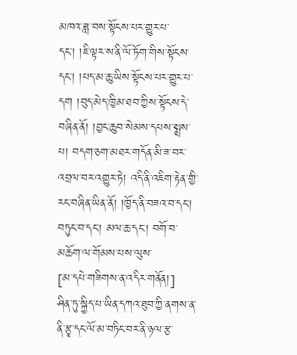མཁའ་ཟླ་བས་སྟོངས་པར་གྱུར་པ་དང་། །ཇི་ལྟར་ས་ནི་ལོ་ཏོག་གིས་སྟོངས་དང་། །པད་མ་ཆུ་ཡིས་སྟོངས་པར་གྱུར་པ་དག །བུད་མེད་ཁྱིམ་ཐབ་ཀྱིས་སྟོངས་དེ་བཞིན་ནོ། །བྱང་ཆུབ་སེམས་དཔས་སྨྲས་པ། བདག་ཅག་མཐར་གདོན་མི་ཟ་བར་འབྲལ་བར་འགྱུར་ཏེ། འདི་ནི་འཇིག་རྟེན་གྱི་རང་བཞིན་ཡིན་ནོ། །ཁྱོད་ནི་བཟའ་བ་དང་། བཏུང་བ་དང་། མལ་ཆ་དང་། བགོ་བ་མཆོག་ལ་གོམས་པས་ལུས་
[མ་དཔེ་གཟིགས་ན་འདིར་གནོན།]
ཤིན་ཏུ་སྐྱིད་པ་ཡིན་དཀའ་ཐུབ་ཀྱི་ནགས་ན་ནི་རྩྭ་དང་ལོ་མ་བཏིང་བར་ནི་ཉལ་རྩ་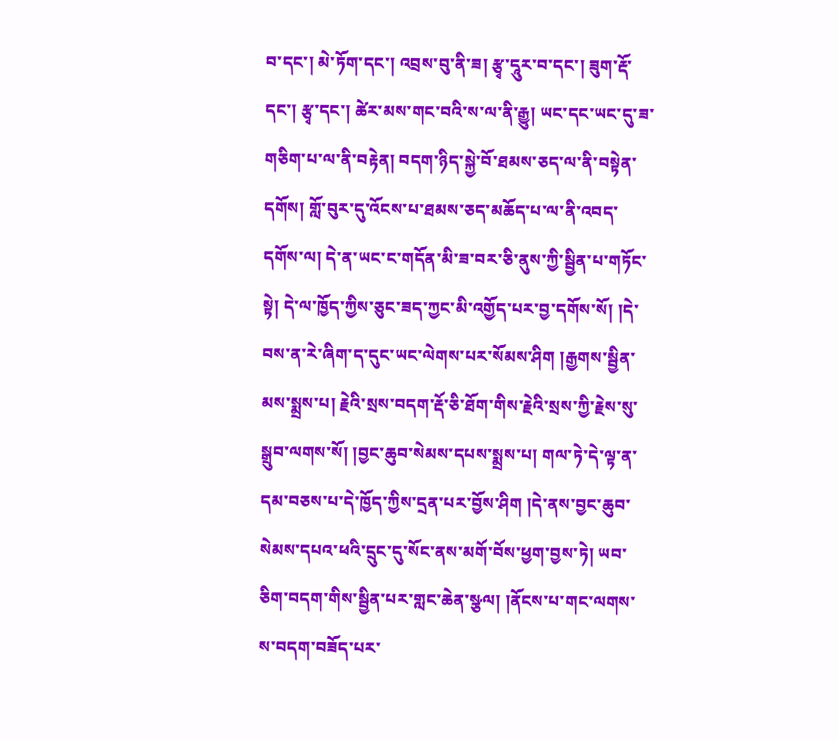བ་དང་། མེ་ཏོག་དང་། འབྲས་བུ་ནི་ཟ། རྩྭ་དཱུར་བ་དང་། ཟུག་རྡོ་དང་། རྩྭ་དང་། ཚེར་མས་གང་བའི་ས་ལ་ནི་རྒྱུ། ཡང་དང་ཡང་དུ་ཟ་གཅིག་པ་ལ་ནི་བརྟེན། བདག་ཉིད་སྐྱེ་བོ་ཐམས་ཅད་ལ་ནི་བསྟེན་དགོས། གློ་བུར་དུ་འོངས་པ་ཐམས་ཅད་མཆོད་པ་ལ་ནི་འབད་དགོས་ལ། དེ་ན་ཡང་ང་གདོན་མི་ཟ་བར་ཅི་ནུས་ཀྱི་སྦྱིན་པ་གཏོང་སྟེ། དེ་ལ་ཁྱོད་ཀྱིས་ཅུང་ཟད་ཀྱང་མི་འགྱོད་པར་བྱ་དགོས་སོ། །དེ་བས་ན་རེ་ཞིག་ད་དུང་ཡང་ལེགས་པར་སོམས་ཤིག །རྒྱགས་སྦྱིན་མས་སྨྲས་པ། རྗེའི་སྲས་བདག་རྡོ་ཅི་ཐོག་གིས་རྗེའི་སྲས་ཀྱི་རྗེས་སུ་སྒྲུབ་ལགས་སོ། །བྱང་ཆུབ་སེམས་དཔས་སྨྲས་པ། གལ་ཏེ་དེ་ལྟ་ན་དམ་བཅས་པ་དེ་ཁྱོད་ཀྱིས་དྲན་པར་བྱོས་ཤིག །དེ་ནས་བྱང་ཆུབ་སེམས་དཔའ་ཕའི་དྲུང་དུ་སོང་ནས་མགོ་བོས་ཕྱག་བྱས་ཏེ། ཡབ་ཅིག་བདག་གིས་སྦྱིན་པར་གླང་ཆེན་སྩལ། །ནོངས་པ་གང་ལགས་ས་བདག་བཟོད་པར་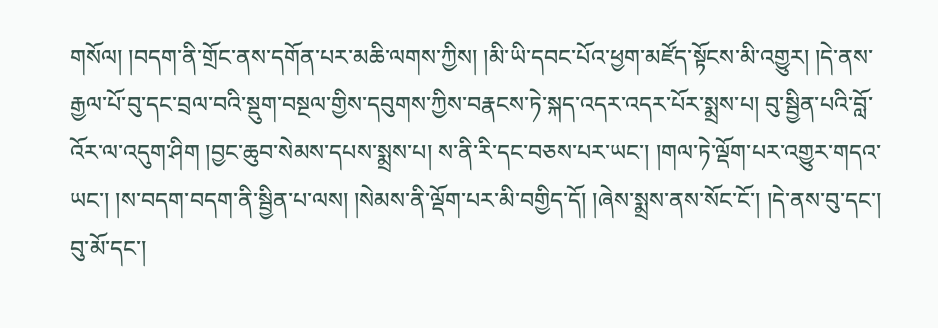གསོལ། །བདག་ནི་གྲོང་ནས་དགོན་པར་མཆི་ལགས་ཀྱིས། །མི་ཡི་དབང་པོའ་ཕྱག་མཛོད་སྟོངས་མི་འགྱུར། །དེ་ནས་རྒྱལ་པོ་བུ་དང་བྲལ་བའི་སྡུག་བསྔལ་གྱིས་དབུགས་ཀྱིས་བརྣངས་ཏེ་སྐད་འདར་འདར་པོར་སྨྲས་པ། བུ་སྦྱིན་པའི་བློ་འོར་ལ་འདུག་ཤིག །བྱང་ཆུབ་སེམས་དཔས་སྨྲས་པ། ས་ནི་རི་དང་བཅས་པར་ཡང་། །གལ་ཏེ་ལྡོག་པར་འགྱུར་གདའ་ཡང་། །ས་བདག་བདག་ནི་སྦྱིན་པ་ལས། །སེམས་ནི་ལྡོག་པར་མི་བགྱིད་དོ། །ཞེས་སྨྲས་ནས་སོང་ངོ་། །དེ་ནས་བུ་དང་། བུ་མོ་དང་།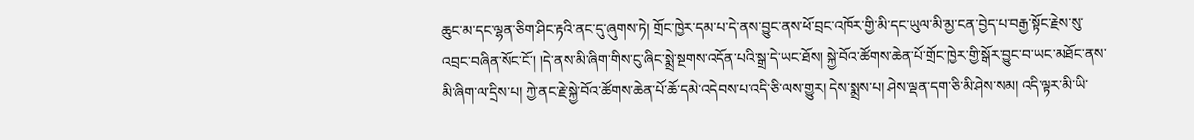ཆུང་མ་དང་ལྷན་ཅིག་ཤིང་རྟའི་ནང་དུ་ཞུགས་ཏེ། གྲོང་ཁྱེར་དམ་པ་དེ་ནས་བྱུང་ནས་ཕོ་བྲང་འཁོར་གྱི་མི་དང་ཡུལ་མི་མྱ་ངན་བྱེད་པ་བརྒྱ་སྟོང་རྗེས་སུ་འབྲང་བཞིན་སོང་ངོ་། །དེ་ནས་མི་ཞིག་གིས་ངུ་ཞིང་སྨྲེ་སྔགས་འདོན་པའི་སྒྲ་དེ་ཡང་ཐོས། སྐྱེ་བོའ་ཚོགས་ཆེན་པོ་གྲོང་ཁྱེར་གྱི་སྒོར་བྱུང་བ་ཡང་མཐོང་ནས་མི་ཞིག་ལ་དྲིས་པ། ཀྱེ་ནང་རྗེ་སྐྱེ་བོའ་ཚོགས་ཆེན་པོ་ཆོ་དམེ་འདེབས་པ་འདི་ཅི་ལས་གྱུར། དེས་སྨྲས་པ། ཤེས་ལྡན་དག་ཅི་མི་ཤེས་སམ། འདི་ལྟར་མི་ཡི་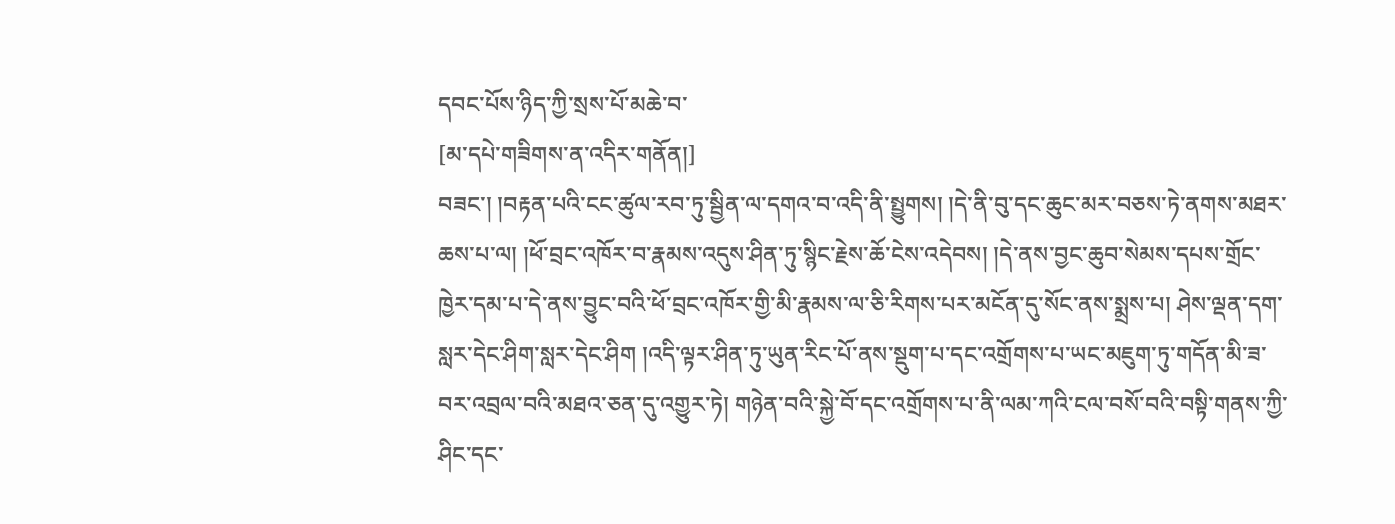དབང་པོས་ཉིད་ཀྱི་སྲས་པོ་མཆེ་བ་
[མ་དཔེ་གཟིགས་ན་འདིར་གནོན།]
བཟང་། །བརྟན་པའི་ངང་ཚུལ་རབ་ཏུ་སྦྱིན་ལ་དགའ་བ་འདི་ནི་སྤྱུགས། །དེ་ནི་བུ་དང་ཆུང་མར་བཅས་ཏེ་ནགས་མཐར་ཆས་པ་ལ། །ཕོ་བྲང་འཁོར་བ་རྣམས་འདུས་ཤིན་ཏུ་སྙིང་རྗེས་ཆོ་ངེས་འདེབས། །དེ་ནས་བྱང་ཆུབ་སེམས་དཔས་གྲོང་ཁྱེར་དམ་པ་དེ་ནས་བྱུང་བའི་ཕོ་བྲང་འཁོར་གྱི་མི་རྣམས་ལ་ཅི་རིགས་པར་མངོན་དུ་སོང་ནས་སྨྲས་པ། ཤེས་ལྡན་དག་སླར་དེང་ཤིག་སླར་དེང་ཤིག །འདི་ལྟར་ཤིན་ཏུ་ཡུན་རིང་པོ་ནས་སྡུག་པ་དང་འགྲོགས་པ་ཡང་མཇུག་ཏུ་གདོན་མི་ཟ་བར་འབྲལ་བའི་མཐའ་ཅན་དུ་འགྱུར་ཏེ། གཉེན་བའི་སྐྱེ་བོ་དང་འགྲོགས་པ་ནི་ལམ་ཀའི་ངལ་བསོ་བའི་བསྟི་གནས་ཀྱི་ཤིང་དང་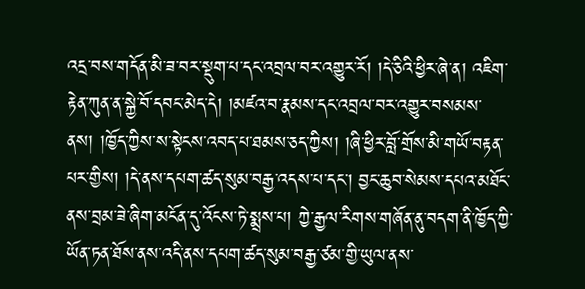འདྲ་བས་གདོན་མི་ཟ་བར་སྡུག་པ་དང་འབྲལ་བར་འགྱུར་རོ། །དེ་ཅིའི་ཕྱིར་ཞེ་ན། འཇིག་རྟེན་ཀུན་ན་སྐྱེ་བོ་དབང་མེད་དེ། །མཛའ་བ་རྣམས་དང་འབྲལ་བར་འགྱུར་བསམས་ནས། །ཁྱོད་ཀྱིས་ས་སྟེངས་འབད་པ་ཐམས་ཅད་ཀྱིས། །ཞི་ཕྱིར་བློ་གྲོས་མི་གཡོ་བརྟན་པར་གྱིས། །དེ་ནས་དཔག་ཚད་སུམ་བརྒྱ་འདས་པ་དང་། བྱང་ཆུབ་སེམས་དཔའ་མཐོང་ནས་བྲམ་ཟེ་ཞིག་མངོན་དུ་འོངས་ཏེ་སྨྲས་པ། ཀྱེ་རྒྱལ་རིགས་གཞོན་ནུ་བདག་ནི་ཁྱོད་ཀྱི་ཡོན་ཏན་ཐོས་ནས་འདི་ནས་དཔག་ཚད་སུམ་བརྒྱ་ཙམ་གྱི་ཡུལ་ནས་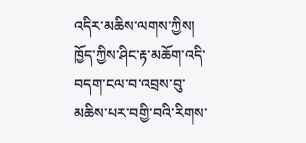འདིར་མཆིས་ལགས་ཀྱིས། ཁྱོད་ཀྱིས་ཤིང་རྟ་མཆོག་འདི་བདག་ངལ་བ་འབྲས་བུ་མཆིས་པར་བགྱི་བའི་རིགས་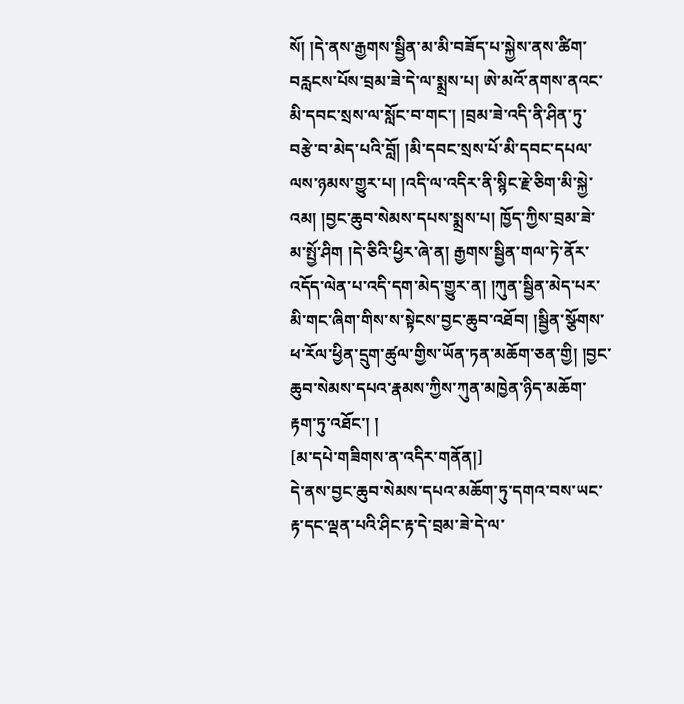སོ། །དེ་ནས་རྒྱགས་སྦྱིན་མ་མི་བཟོད་པ་སྐྱེས་ནས་ཚིག་བརླངས་པོས་བྲམ་ཟེ་དེ་ལ་སྨྲས་པ། ཨེ་མའོ་ནགས་ནའང་མི་དབང་སྲས་ལ་སློང་བ་གང་། །བྲམ་ཟེ་འདི་ནི་ཤིན་ཏུ་བརྩེ་བ་མེད་པའི་བློ། །མི་དབང་སྲས་པོ་མི་དབང་དཔལ་ལས་ཉམས་གྱུར་པ། །འདི་ལ་འདིར་ནི་སྙིང་རྗེ་ཅིག་མི་སྐྱེ་འམ། །བྱང་ཆུབ་སེམས་དཔས་སྨྲས་པ། ཁྱོད་ཀྱིས་བྲམ་ཟེ་མ་སྤྱོ་ཤིག །དེ་ཅིའི་ཕྱིར་ཞེ་ན། རྒྱགས་སྦྱིན་གལ་ཏེ་ནོར་འདོད་ལེན་པ་འདི་དག་མེད་གྱུར་ན། །ཀུན་སྦྱིན་མེད་པར་མི་གང་ཞིག་གིས་ས་སྟེངས་བྱང་ཆུབ་འཐོབ། །སྦྱིན་སྩོགས་ཕ་རོལ་ཕྱིན་དྲུག་ཚུལ་གྱིས་ཡོན་ཏན་མཆོག་ཅན་གྱི། །བྱང་ཆུབ་སེམས་དཔའ་རྣམས་ཀྱིས་ཀུན་མཁྱེན་ཉིད་མཆོག་རྟག་ཏུ་འཐོང་། །
[མ་དཔེ་གཟིགས་ན་འདིར་གནོན།]
དེ་ནས་བྱང་ཆུབ་སེམས་དཔའ་མཆོག་ཏུ་དགའ་བས་ཡང་རྟ་དང་ལྡན་པའི་ཤིང་རྟ་དེ་བྲམ་ཟེ་དེ་ལ་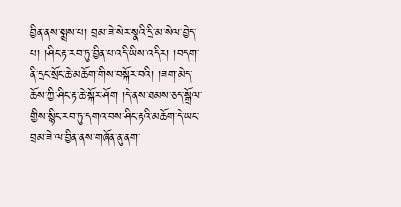བྱིན་ནས་སྨྲས་པ། བྲམ་ཟེ་སེར་སྣའི་དྲི་མ་སེལ་བྱེད་པ། །ཤིང་རྟ་རབ་ཏུ་བྱིན་པ་འདི་ཡིས་འདིར། །བདག་ནི་དྲང་སྲོང་ཆེ་མཆོག་གིས་བསྐོར་བའི། །ཟག་མེད་ཆོས་ཀྱི་ཤིང་རྟ་ཆེ་སྐོར་ཤོག །དེ་ནས་ཐམས་ཅད་སྒྲོལ་གྱིས་སྙིང་རབ་ཏུ་དགའ་བས་ཤིང་རྟའི་མཆོག་དེ་ཡང་བྲམ་ཟེ་ལ་བྱིན་ནས་གཞོན་ནུ་ནག་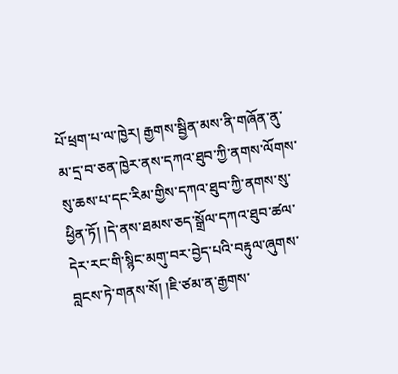པོ་ཕྲག་པ་ལ་ཁྱེར། རྒྱགས་སྦྱིན་མས་ནི་གཞོན་ནུ་མ་དྲ་བ་ཅན་ཁྱེར་ནས་དཀའ་ཐུབ་ཀྱི་ནགས་ལོགས་སུ་ཆས་པ་དང་རིམ་གྱིས་དཀའ་ཐུབ་ཀྱི་ནགས་སུ་ཕྱིན་ཏོ། །དེ་ནས་ཐམས་ཅད་སྒྲོལ་དཀའ་ཐུབ་ཚལ་དེར་རང་གི་སྙིང་མགུ་བར་བྱེད་པའི་བརྟུལ་ཞུགས་བླངས་ཏེ་གནས་སོ། །ཇི་ཙམ་ན་རྒྱགས་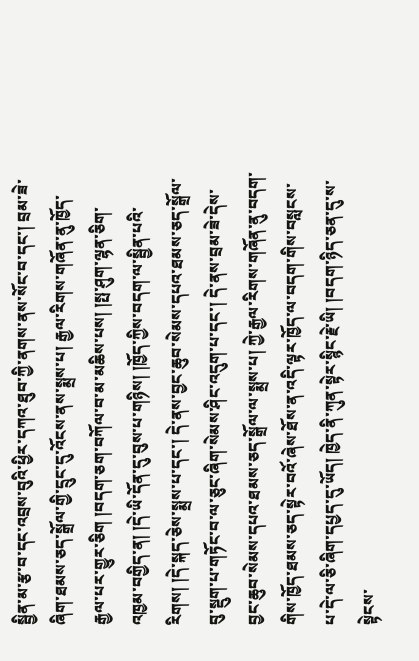སྦྱིན་མ་རྩ་བ་དང་འབྲས་བུའི་ཕྱིར་དཀའ་ཐུབ་ཀྱི་ནགས་ནས་སོང་བ་དང་། བྲམ་ཟེ་ཞིག་ཐམས་ཅད་སྒྲོལ་གྱི་དྲུང་དུ་འོངས་ནས་སྨྲས་པ། རྒྱལ་རིགས་གཞོན་ནུ་ཁྱོད་རྒྱལ་པར་གྱུར་ཅིག །བདག་ཅག་བཀོལ་བ་མ་མཆིས་པས། །སྤ་ཤུག་ལྷན་ཅིག་འཁྱམ་བགྱིད་ན། །དེ་ཡི་དོན་དུ་བུས་པ་གཉིས། །ཁྱོད་ཀྱིས་བདག་ལ་སྦྱིན་པའི་རིགས། །དེ་སྐད་ཅེས་སྨྲས་པ་དང་། དེ་ནས་བྱང་ཆུབ་སེམས་དཔའ་ཐམས་ཅད་སྒྲོལ་བུ་སྡུག་པ་གཏོང་བ་ལ་ཅུང་ཞིག་སེམས་ཤིང་འདུག་པ་དང་། དེ་ནས་བྲམ་ཟེ་དེས་བྱང་ཆུབ་སེམས་དཔའ་ཐམས་ཅད་སྒྲོལ་ལ་སྨྲས་པ། ཀྱེ་རྒྱལ་རིགས་གཞོན་ནུ་བདག་གིས་ཁྱོད་ཐམས་ཅད་སྟེར་བའོ་ཞེས་ཐོས་ན་འདི་ལྟར་ཁྱོད་ལ་བདག་གིས་བསླངས་པ་དེ་ལ་ཅི་ཞིག་དཔྱད་དུ་ཡོད། ཁྱེད་ནི་ཀུན་སྟེར་སྙིང་རྗེ་ཡི། །བདག་ཉིད་ཅན་དུ་ས་སྟེངས་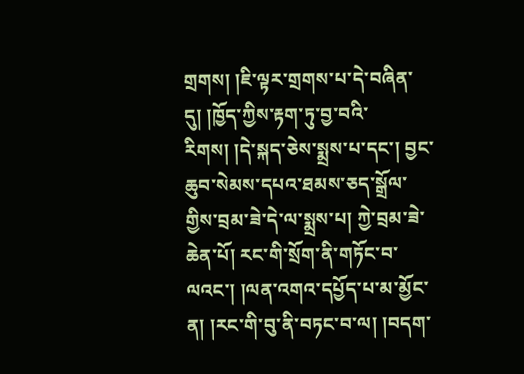གྲགས། །ཇི་ལྟར་གྲགས་པ་དེ་བཞིན་དུ། །ཁྱོད་ཀྱིས་རྟག་ཏུ་བྱ་བའི་རིགས། །དེ་སྐད་ཅེས་སྨྲས་པ་དང་། བྱང་ཆུབ་སེམས་དཔའ་ཐམས་ཅད་སྒྲོལ་གྱིས་བྲམ་ཟེ་དེ་ལ་སྨྲས་པ། ཀྱེ་བྲམ་ཟེ་ཆེན་པོ། རང་གི་སྲོག་ནི་གཏོང་བ་ལའང་། །ལན་འགའ་དཔྱོད་པ་མ་མྱོང་ན། །རང་གི་བུ་ནི་བཏང་བ་ལ། །བདག་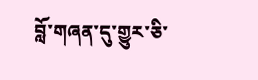བློ་གཞན་དུ་གྱུར་ཅི་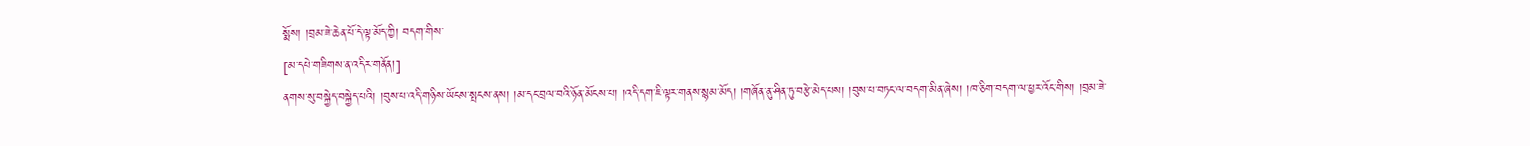སྨོས། །བྲམ་ཟེ་ཆེན་པོ་དེ་ལྟ་མོད་ཀྱི། བདག་གིས་
[མ་དཔེ་གཟིགས་ན་འདིར་གནོན།]
ནགས་སུ་བསྐྱེད་བསྐྱེད་པའི། །བུས་པ་འདི་གཉིས་ཡོངས་སྤངས་ནས། །མ་དང་བྲལ་བའི་ཉོན་མོངས་པ། །འདི་དག་ཇི་ལྟར་གནས་སྙམ་མོད། །གཞོན་ནུ་ཤིན་ཏུ་བརྩེ་མེད་པས། །བུས་པ་བཏང་ལ་བདག་མིན་ཞེས། །ཁ་ཅིག་བདག་ལ་ཕྱར་འོང་གིས། །བྲམ་ཟེ་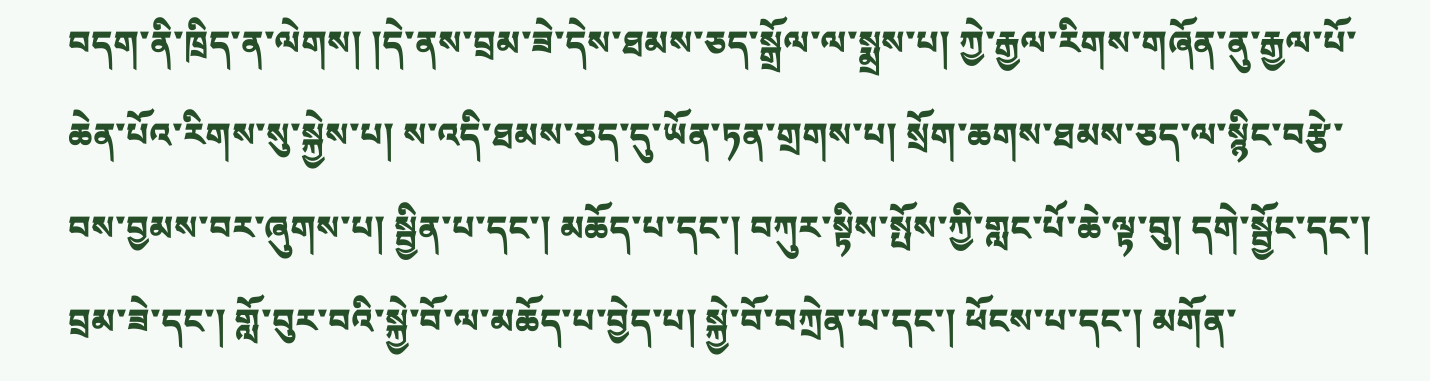བདག་ནི་ཁྲིད་ན་ལེགས། །དེ་ནས་བྲམ་ཟེ་དེས་ཐམས་ཅད་སྒྲོལ་ལ་སྨྲས་པ། ཀྱེ་རྒྱལ་རིགས་གཞོན་ནུ་རྒྱལ་པོ་ཆེན་པོའ་རིགས་སུ་སྐྱེས་པ། ས་འདི་ཐམས་ཅད་དུ་ཡོན་ཏན་གྲགས་པ། སྲོག་ཆགས་ཐམས་ཅད་ལ་སྙིང་བརྩེ་བས་བྱམས་བར་ཞུགས་པ། སྦྱིན་པ་དང་། མཆོད་པ་དང་། བཀུར་སྟིས་སྤོས་ཀྱི་གླང་པོ་ཆེ་ལྟ་བུ། དགེ་སྦྱོང་དང་། བྲམ་ཟེ་དང་། གློ་བུར་བའི་སྐྱེ་བོ་ལ་མཆོད་པ་བྱེད་པ། སྐྱེ་བོ་བཀྲེན་པ་དང་། ཕོངས་པ་དང་། མགོན་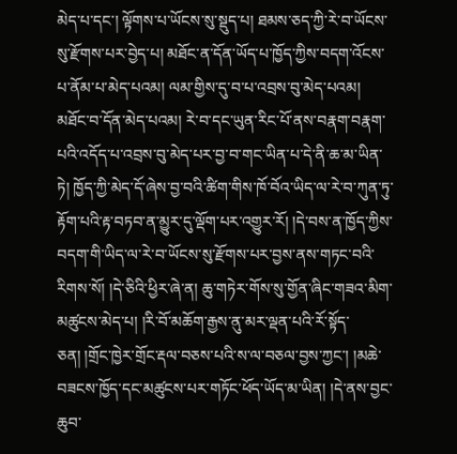མེད་པ་དང་། ལྟོགས་པ་ཡོངས་སུ་སྡུད་པ། ཐམས་ཅད་ཀྱི་རེ་བ་ཡོངས་སུ་རྫོགས་པར་བྱེད་པ། མཐོང་ན་དོན་ཡོད་པ་ཁྱོད་ཀྱིས་བདག་འོངས་པ་ནོམ་པ་མེད་པའམ། ལམ་གྱིས་དུ་བ་པ་འབྲས་བུ་མེད་པའམ། མཐོང་བ་དོན་མེད་པའམ། རེ་བ་དང་ཡུན་རིང་པོ་ནས་བརྣག་བརྣག་པའི་འདོད་པ་འབྲས་བུ་མེད་པར་བྱ་བ་གང་ཡིན་པ་དེ་ནི་ཆ་མ་ཡིན་ཏེ། ཁྱོད་ཀྱི་མེད་དོ་ཞེས་བྱ་བའི་ཚིག་གིས་ཁོ་བོའ་ཡིད་ལ་རེ་བ་ཀུན་ཏུ་རྟོག་པའི་རྟ་བཏབ་ན་མྱུར་དུ་ལྡོག་པར་འགྱུར་རོ། །དེ་བས་ན་ཁྱོད་ཀྱིས་བདག་གི་ཡིད་ལ་རེ་བ་ཡོངས་སུ་རྫོགས་པར་བྱས་ནས་གཏང་བའི་རིགས་སོ། །དེ་ཅིའི་ཕྱིར་ཞེ་ན། ཆུ་གཏེར་གོས་སུ་གྱོན་ཞིང་གཟའ་མིག་མཚུངས་མེད་པ། །རི་བོ་མཆོག་རྒྱས་ནུ་མར་ལྡན་པའི་རོ་སྟོད་ཅན། །གྲོང་ཁྱེར་གྲོང་རྡལ་བཅས་པའི་ས་ལ་བཅལ་བྱས་ཀྱང་། །མཆེ་བཟངས་ཁྱོད་དང་མཚུངས་པར་གཏོང་ཕོད་ཡོད་མ་ཡིན། །དེ་ནས་བྱང་ཆུབ་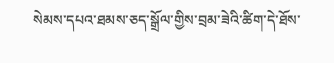སེམས་དཔའ་ཐམས་ཅད་སྒྲོལ་གྱིས་བྲམ་ཟེའི་ཚིག་དེ་ཐོས་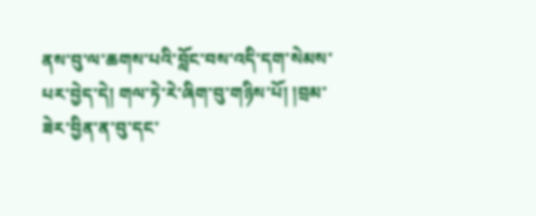ནས་བུ་ལ་ཆགས་པའི་བློང་བས་འདི་དག་སེམས་པར་བྱེད་དེ། གལ་ཏེ་རེ་ཞིག་བུ་གཉིས་པོ། །བྲམ་ཟེར་བྱིན་ན་བུ་དང་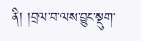ནི། །བྲལ་བ་ལས་བྱུང་སྡུག་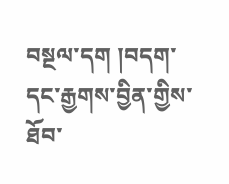བསྔལ་དག །བདག་དང་རྒྱགས་བྱིན་གྱིས་ཐོབ་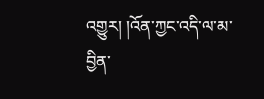འགྱུར། །འོན་ཀྱང་འདི་ལ་མ་བྱིན་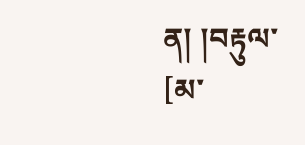ན། །བརྟུལ་
[མ་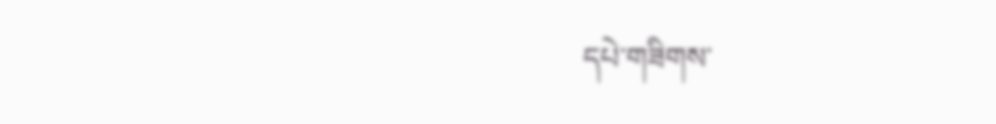དཔེ་གཟིགས་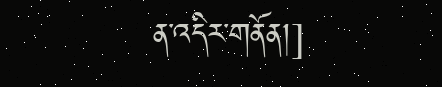ན་འདིར་གནོན།]